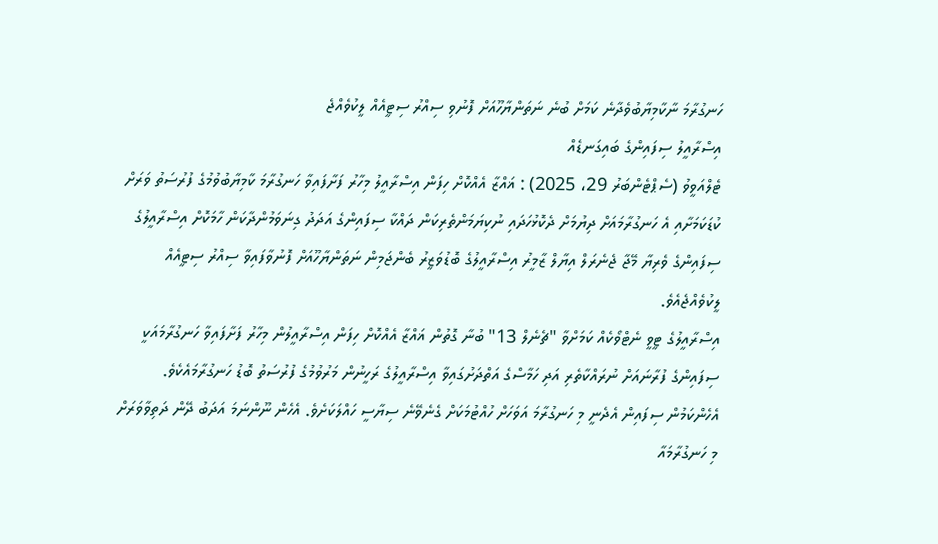ހަނގުރާމަ ނާކާމިޔާބުވެދާނެ ކަމަށް ބުނެ ނަތަންޔާހޫއަށް ފޮނުވި ސިއްރު ސިޓީއެއް ލީކުވެއްޖެ
އިސްރާއީލު ސިފައިންގެ ބައިގަނޑެއް
ޓެލްއަވީވު (ސެޕްޓެންބަރު 29، 2025) : ޣައްޒާ އެއްކޮށް ހިފަން އިސްރާއީލު މިހާރު ފަށާފައިވާ ހަނގުރާމަ ކާމިޔާބުވުމުގެ ފުރުސަތު ވަރަށް ކުޑަކަމަށާއި އެ ހަނގުރާމައަށް ދިޔުމަށް ދެކޮޅުހަދައި ނުކިޔަމަންތެރިކަން ދައްކާ ސިފައިންގެ އަދަދު ގިނަވަމުންދާކަން ހާމަކޮށް އިސްރާއީލުގެ ސިފައިންގެ ވެރިޔާ މޭޖާ ޖެނެރަލް އިޔާލް ޒާމީރު އިސްރާއީލުގެ ބޮޑުވަޒީރު ބެންޖަމިން ނަތަންޔާހޫއަށް ފޮނުވާފައިވާ ސިއްރު ސިޓީއެއް ލީކުވެއްޖެއެވެ.
އިސްރާއީލުގެ ޓީވީ ނެޓްވޯކެއް ކަމަށްވާ "ޗެނެލް 13" ބުނާ ގޮތުން ޣައްޒާ އެއްކޮށް ހިފަން އިސްރާއީލުން މިހާރު ފަށާފައިވާ ހަނގުރާމައަކީ ސިފައިންގެ ފުރާނައަށް ނުރައްކާތެރި އަދި ހަމާސްގެ އަތްދަށުގައިވާ އިސްރާއީލުގެ ރަހީނުން މަރުވުމުގެ ފުރުސަތު ބޮޑު ހަނގުރާމައެކެވެ.
އެހެންކަމުން ސިފައިން އެދެނީ މި ހަނގުރާމަ އަވަހަށް ހުއްޓުމަކަށް ގެނެވޭނެ ސިޔާސީ ހައްލަކަށެވެ. އެހެން ނޫންނަމަ އަދަބު ދޭން ދަތިވާވަރަށް މި ހަނގުރާމައާ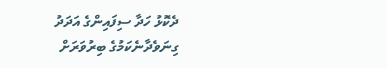ދެކޮޅު ހަދާ ސިފައިންގެ އަދަދު ގިނަވެދާނެކަމުގެ ބިރުވަރަށް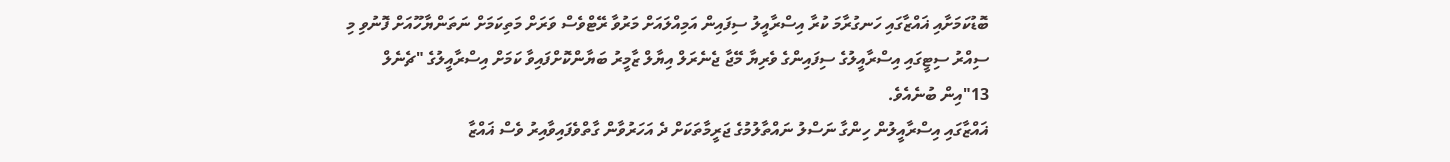ބޮޑުކަމަށާއި ޣައްޒާގައި ހަނގުރާމަ ކުރާ އިސްރާއީލު ސިފައިން އަމިއްލައަށް މަރުވާ ރޭޓްވެސް ވަރަށް މަތިކަމަށް ނަތަންޔާހޫއަށް ފޮނުވި މި ސިއްރު ސިޓީގައި އިސްރާއީލުގެ ސިފައިންގެ ވެރިޔާ މޭޖާ ޖެނެރަލް އިޔާލް ޒާމީރު ބަޔާންކޮށްފައިވާ ކަމަށް އިސްރާއީލުގެ "ޗެނެލް 13"އިން ބުނެއެވެ.
ޣައްޒާގައި އިސްރާއީލުން ހިންގާ ނަސްލު ނައްތާލުމުގެ ޖަރީމާތަކަށް ދެ އަހަރުވާން ގާތްވެފައިވާއިރު ވެސް ޣައްޒާ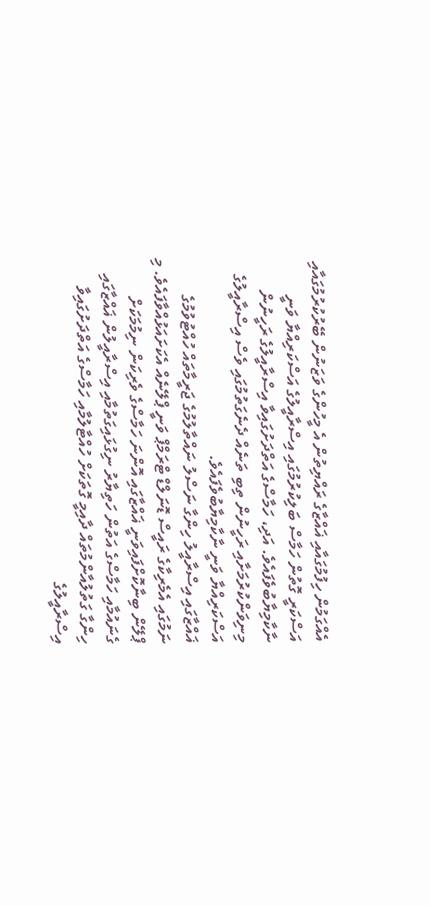އެއްގަމުން ހިފުމުގައާއި ޣައްޒާގެ ރައްޔިތުން އެ މީހުންގެ ވަޒަނުން ބޭރުކުރުމުގައާއި އަސްކަރީ ގޮތުން ހަމާސް ބަލިކުރުމުގައި އިސްރާއީލުގެ އަސްކަރިއްޔާ ވަނީ ނާކާމިޔާބުވެފައެވެ. އަދި، ހަމާސްގެ އަތްދަށުގައިވާ އިސްރާއީލުގެ ރަހީނުން މިނިވަންކުރުމަށާއި ރަހީނުން ތިބި ތަނެއް ދެނެގަތުމުގައި ވެސް އިސްރާއީލުގެ އަސްކަރިއްޔާ ވަނީ ނާކާމިޔާބުވެފައެވެ.
ޣައްޒާގައި އިސްރާއީލު ހިންގާ ނަސްލު ނައްތާލުމުގެ ޖަރީމާތައް ހުއްޓުވުމުގެ ނަމުގައި އެމެރިކާގެ ރައީސް ޑޮނަލްޑް ޓްރަމްޕް ވަނީ ޕްލޭނެއް އެކަށައަޅުއްވާފައެވެ. މި ޕްލޭން ބިނާކޮށްފައިވަނީ ޣައްޒާގައި އޮންނަ ހަމާސްގެ ވެރިކަން ނިމުމަކަށް ގެނައުމާއި ހަމާސްގެ އަތުން ހަތިޔާރު ނިގުޅައިގަތުމާއި އިސްރާއީލުން ޣައްޒާގައި ހިންގާ ގަތުލުއާންމުތައް ދާއިމީ ގޮތަކަށް ހުއްޓާލުމާއި ހަމާސްގެ އަތްދަށުގައިވާ އިސްރާއީލުގެ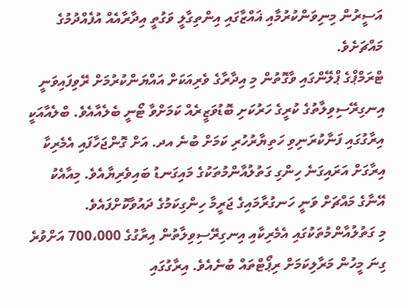އަސީރުން މިނިވަންކުރުމާއި ޣައްޒާގައި އިންތިގާލީ ވަގުތީ އިދާރާއެއް އުފެއްދުމުގެ މައްޗަށެވެ.
ޓްރަމްޕްގެ ޕްލޭންގައި ވާގޮތުން މި އިދާރާގެ ވެރިއަކަށް އައްޔަންކުރުމަށް ރޭވިފައިވަނީ އިނގިރޭސިވިލާތުގެ ކުރީގެ ހަރުކަށި ބޮޑުވަޒީރެއް ކަމަށްވާ ޓޯނީ ބެލެއާއެވެ. ބްލެއާއަކީ އިރާގުގައި ފަނާކުރަނިވި ހަތިޔާރުހުރި ކަމަށް ބުނެ އދ. އަށް ގޮންޖަހާފައި އެމެރިކާ އިރާގަށް އަރައިގަނެ ހިންގި ގަތުލުއާންމުތަކުގެ މައިގަނޑު ބައިވެރިޔާއެވެ. މިއާއެކު އޭނާގެ މައްޗަށް ވަނީ ހަނގުރާމައިގެ ޖަރީމާ ހިންގިކަމުގެ ދައުވާކޮށްފައެވެ.
މި ގަތުލުއާންމުތަކުގައި އެމެރިކާއި އިނގިރޭސިވިލާތުން އިރާގުގެ 700،000 އަށްވުރެ ގިނަ މީހުން މަރާލިކަމަށް ރިޕޯޓްތައް ބުނެއެވެ. އިރާގުގައި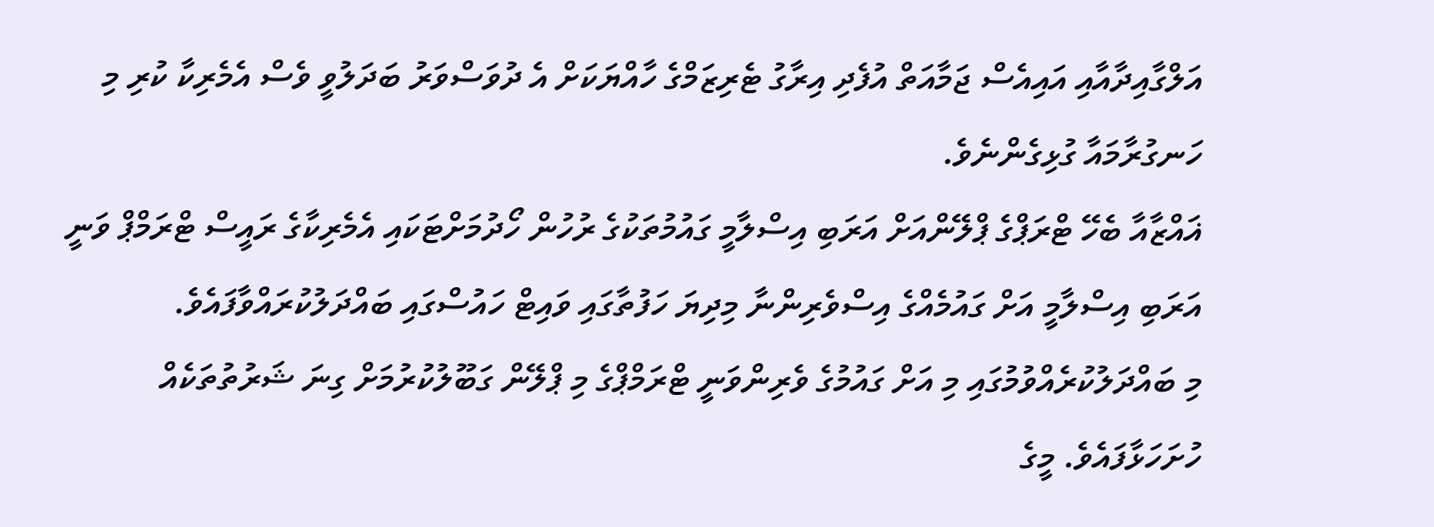އަލްގާއިދާއާއި އައިއެސް ޖަމާއަތް އުފެދި އިރާގު ޓެރިޒަމްގެ ހާއްޔަކަށް އެ ދުވަސްވަރު ބަދަލުވީ ވެސް އެމެރިކާ ކުރި މި ހަނގުރާމައާ ގުޅިގެންނެވެ.
ޣައްޒާއާ ބެހޭ ޓްރަޕްގެ ޕްލޭންއަށް އަރަބި އިސްލާމީ ގައުމުތަކުގެ ރުހުން ހޯދުމަށްޓަކައި އެމެރިކާގެ ރައީސް ޓްރަމްޕް ވަނީ އަރަބި އިސްލާމީ އަށް ގައުމެއްގެ އިސްވެރިންނާ މިދިޔަ ހަފުތާގައި ވައިޓް ހައުސްގައި ބައްދަލުކުރައްވާފައެވެ.
މި ބައްދަލުކުރެއްވުމުގައި މި އަށް ގައުމުގެ ވެރިންވަނީ ޓްރަމްޕްގެ މި ޕްލޭން ގަބޫލުކުރުމަށް ގިނަ ޝަރުތުތަކެއް ހުށަހަޅާފައެވެ. މީގެ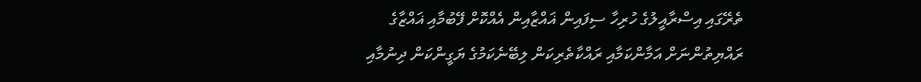ތެރޭގައި އިސްރާއީލުގެ ހުރިހާ ސިފައިން ޣައްޒާއިން އެއްކޮށް ފޭބުމާއި ޣައްޒާގެ ރައްޔިތުންނަށް އަމާންކަމާއި ރައްކާތެރިކަން ލިބޭނެކަމުގެ ޔަގީންކަން ދިނުމާއި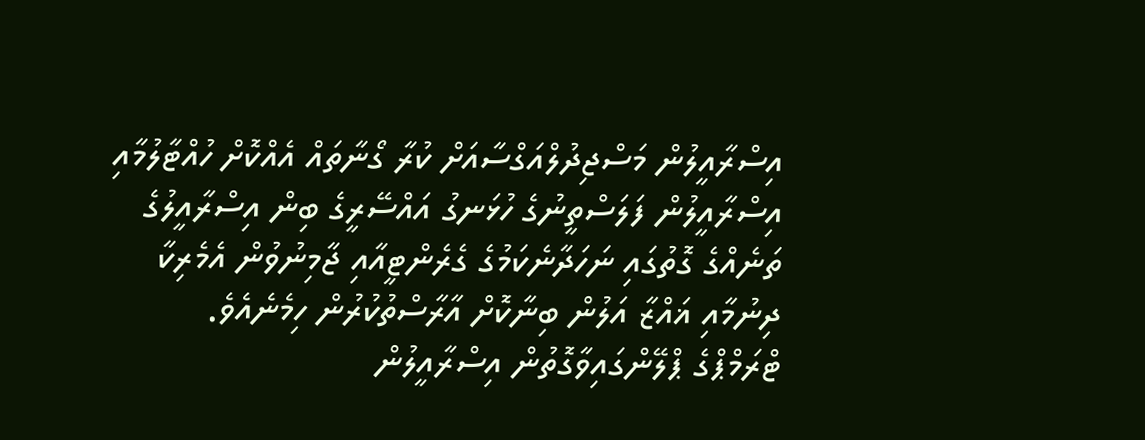އިސްރާއީލުން މަސްޖިދުލްއަގްސާއަށް ކުރާ ގޯނާތައް އެއްކޮށް ހުއްޓާލުމާއި އިސްރާއީލުން ފަލަސްތީނުގެ ހުޅަނގު އައްސޭރީގެ ބިން އިސްރާއީލުގެ ތަނެއްގެ ގޮތުގައި ނަހަދާނެކަމުގެ ގެރެންޓީއާއި ޖާމިނުވުން އެމެރިކާ ދިނުމާއި ޣައްޒާ އަލުން ބިނާކޮށް އާރާސްތުކުރުން ހިމެނެއެވެ.
ޓްރަމްޕްގެ ޕްލޭންގައިވާގޮތުން އިސްރާއީލުން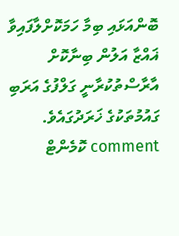ބޮންއަޅައި ބިމާ ހަމަކޮށްލާފައިވާ ޣައްޒާ އަލުން ބިނާކޮށް އާރާސްތުކުރާނީ ގަލްފުގެ އަރަބި ގައުމުތަކުގެ ޚަރަދުގައެވެ.
comment ކޮމެންޓް